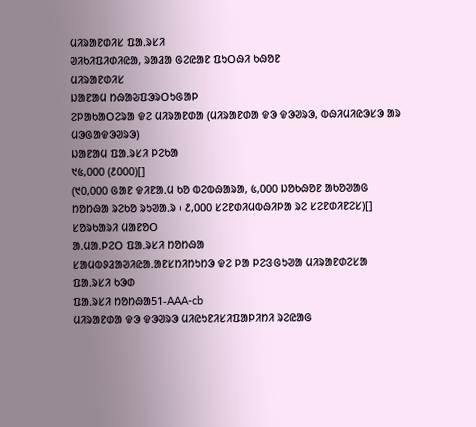ᱢᱤᱨᱟᱱᱰᱤᱥ ᱯᱟᱹᱨᱥᱤ
ᱣᱤᱠᱤᱯᱤᱰᱤᱭᱟ, ᱨᱟᱲᱟ ᱜᱮᱭᱟᱱ ᱯᱩᱛᱷᱤ ᱠᱷᱚᱱ
ᱢᱤᱨᱟᱱᱰᱤᱥ
ᱡᱟᱱᱟᱢ ᱴᱷᱟᱶᱯᱳᱨᱛᱩᱜᱟᱞ
ᱮᱞᱟᱠᱟᱛᱮᱨᱟ ᱫᱮ ᱢᱤᱨᱟᱱᱰᱟ (ᱢᱤᱨᱟᱱᱰᱟ ᱫᱳ ᱫᱳᱣᱨᱳ, ᱵᱷᱤᱢᱤᱭᱳᱥᱳ ᱟᱨ ᱢᱳᱜᱟᱫᱳᱣᱨᱳ)
ᱡᱟᱱᱟᱢ ᱯᱟᱹᱨᱥᱤ ᱞᱮᱠᱟ
᱑᱕,᱐᱐᱐ (᱒᱐᱐᱐)[]
(᱑᱐,᱐᱐᱐ ᱜᱟᱱ ᱫᱤᱱᱟᱹᱢ ᱠᱚ ᱵᱮᱵᱷᱟᱨᱟ, ᱕,᱐᱐᱐ ᱡᱚᱠᱷᱚᱱ ᱟᱠᱚᱣᱟᱜ ᱴᱚᱴᱷᱟ ᱨᱮᱠᱚ ᱨᱩᱣᱟᱹᱨ ᱾ ᱒,᱐᱐᱐ ᱥᱮᱱᱰᱤᱢᱵᱷᱤᱞᱟ ᱨᱮ ᱥᱮᱱᱰᱤᱱᱮᱥ)[]
ᱥᱚᱨᱠᱟᱨᱤ ᱢᱟᱱᱚᱛ
ᱟᱹᱢᱟᱹᱞᱮᱛ ᱯᱟᱹᱨᱥᱤ ᱴᱚᱴᱷᱟ
ᱥᱟᱢᱵᱽᱲᱟᱣᱤᱭᱟᱹᱟᱱᱥᱴᱤᱴᱩᱴᱳ ᱫᱮ ᱞᱟ ᱞᱮᱝᱜᱩᱣᱟ ᱢᱤᱨᱟᱱᱰᱮᱥᱟ
ᱯᱟᱹᱨᱥᱤ ᱠᱳᱰ
ᱯᱟᱹᱨᱥᱤ ᱴᱚᱴᱷᱟ51-AAA-cb
ᱢᱤᱨᱟᱱᱰᱟ ᱫᱳ ᱫᱳᱣᱨᱳ ᱢᱤᱭᱩᱱᱤᱥᱤᱯᱟᱞᱤᱴᱤ ᱨᱮᱭᱟᱜ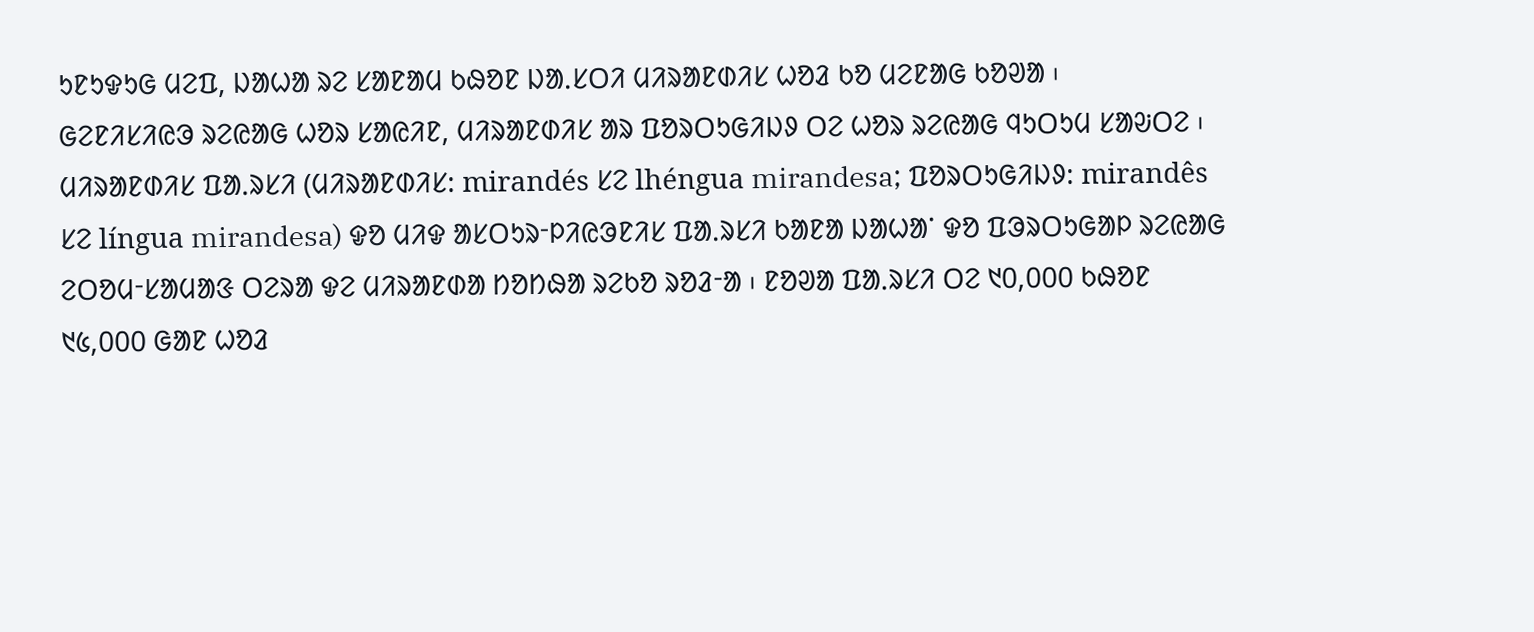ᱩᱱᱩᱫᱩᱜ ᱢᱮᱯ, ᱡᱟᱦᱟ ᱨᱮ ᱥᱟᱱᱟᱢ ᱠᱷᱚᱱ ᱡᱟᱹᱥᱛᱤ ᱢᱤᱨᱟᱱᱰᱤᱥ ᱦᱚᱲ ᱠᱚ ᱢᱮᱱᱟᱜ ᱠᱚᱣᱟ ᱾
ᱜᱮᱱᱤᱥᱤᱭᱳ ᱨᱮᱭᱟᱜ ᱦᱚᱨ ᱥᱟᱭᱤᱱ, ᱢᱤᱨᱟᱱᱰᱤᱥ ᱟᱨ ᱯᱚᱨᱛᱩᱜᱤᱡᱽ ᱛᱮ ᱦᱚᱨ ᱨᱮᱭᱟᱜ ᱧᱩᱛᱩᱢ ᱥᱟᱶᱛᱮ ᱾
ᱢᱤᱨᱟᱱᱰᱤᱥ ᱯᱟᱹᱨᱥᱤ (ᱢᱤᱨᱟᱱᱰᱤᱥ: mirandés ᱥᱮ lhéngua mirandesa; ᱯᱚᱨᱛᱩᱜᱤᱡᱽ: mirandês ᱥᱮ língua mirandesa) ᱫᱚ ᱢᱤᱫ ᱟᱥᱛᱩᱨᱼᱞᱤᱭᱳᱱᱤᱥ ᱯᱟᱹᱨᱥᱤ ᱠᱟᱱᱟ ᱡᱟᱦᱟᱸ ᱫᱚ ᱯᱳᱨᱛᱩᱜᱟᱞ ᱨᱮᱭᱟᱜ ᱮᱛᱚᱢᱼᱥᱟᱢᱟᱝ ᱛᱮᱨᱟ ᱫᱮ ᱢᱤᱨᱟᱱᱰᱟ ᱴᱚᱴᱷᱟ ᱨᱮᱠᱚ ᱨᱚᱲᱼᱟ ᱾ ᱱᱚᱣᱟ ᱯᱟᱹᱨᱥᱤ ᱛᱮ ᱑᱐,᱐᱐᱐ ᱠᱷᱚᱱ ᱑᱕,᱐᱐᱐ ᱜᱟᱱ ᱦᱚᱲ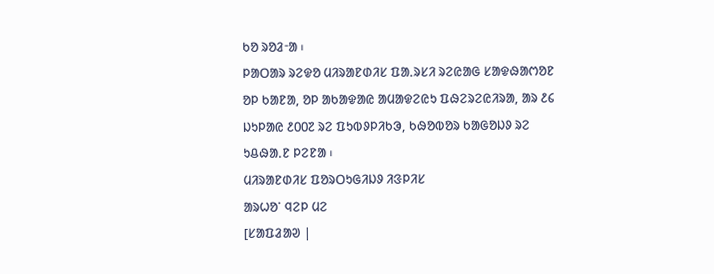ᱠᱚ ᱨᱚᱲᱼᱟ ᱾
ᱞᱟᱛᱟᱨ ᱨᱮᱫᱚ ᱢᱤᱨᱟᱱᱰᱤᱥ ᱯᱟᱹᱨᱥᱤ ᱨᱮᱭᱟᱜ ᱥᱟᱫᱷᱟᱬᱚᱱ ᱚᱞ ᱠᱟᱱᱟ, ᱚᱞ ᱟᱠᱟᱫᱟᱭ ᱟᱢᱟᱫᱮᱭᱩ ᱯᱷᱮᱨᱮᱭᱤᱨᱟ, ᱟᱨ ᱒᱔ ᱡᱩᱞᱟᱭ ᱒᱐᱐᱗ ᱨᱮ ᱯᱩᱵᱽᱞᱤᱠᱳ, ᱠᱷᱚᱵᱚᱨ ᱠᱟᱜᱚᱡᱽ ᱨᱮ ᱩᱪᱷᱟᱹᱱ ᱞᱮᱱᱟ ᱾
ᱢᱤᱨᱟᱱᱰᱤᱥ ᱯᱚᱨᱛᱩᱜᱤᱡᱽ ᱤᱝᱞᱤᱥ
ᱟᱨᱦᱚᱸ ᱧᱮᱞ ᱢᱮ
[ᱥᱟᱯᱲᱟᱣ |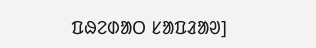ᱯᱷᱮᱰᱟᱛ ᱥᱟᱯᱲᱟᱣ]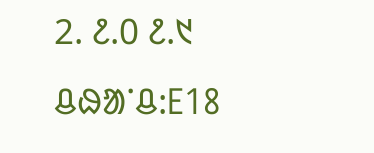2. ᱒.᱐ ᱒.᱑ ᱪᱷᱟᱸᱪ:E18